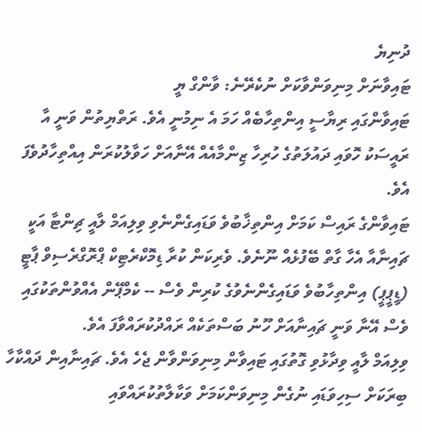ދުނިޔެ
ޓައިވާނަށް މިނިވަންވާކަށް ނުކެރޭނެ: ވާންގް ޔީ
ޓައިވާންގައި ރިޔާސީ އިންތިހާބެއް ހަމަ އެ ނިމުނީ އެވެ. ރަތްޔިތުން ވަނީ އާ ރައީސަކު ހޮވައި ދައުލަތުގެ ހުރިހާ ޒިންމާއެއް އޭނާއަށް ހަވާލުކުރަން އިއްތިހާދުވެފަ އެވެ.
ޓައިވާންގެ ރައިސް ކަމަށް އިންތިޚާބުވެ ވަޑައިގެންނެވި ވިލިއަމް ލާއީ ޗިންޓާ އަކީ ޗައިނާއާ އެހާ ގާތް ބޭފުޅެއް ނޫނެވެ. ވެރިކަން ކުރާ ޑިމޮކްރެޓިކް ޕްރޮގްރެސިވް ޕާޓީ (ޑީޕީޕީ) އިންތިހާބުވެ ވަޑައިގެންނެވުގެ ކުރިން ވެސް -- ކެމްޕޭން އެއްވުންތަކުގައި ވެސް އޭނާ ވަނީ ޗައިނާއަށް ހޫނު ބަސްތަކެއް ރައްދުކުރައްވާފަ އެވެ.
ވިލިއަމް ލާއީ ވިދާޅުވި ގޮތުގައި ޓައިވާން މިނިވަންވާން ޖެހެ އެވެ. ޗައިނާއިން ދައްކާހާ ބިރަކަށް ސިހިވަޑައި ނުގެން މިނިވަންކަމަށް ވަކާލާތުކުރައްވައި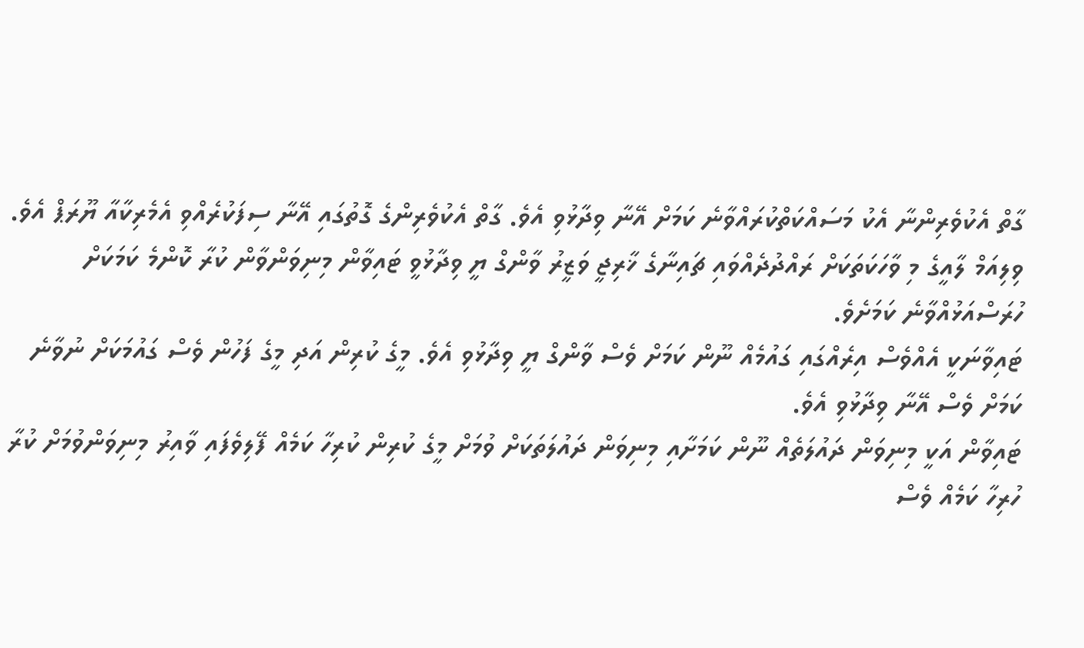ގާތް އެކުވެރިންނާ އެކު މަސައްކަތްކުރައްވާނެ ކަމަށް އޭނާ ވިދާޅުވި އެވެ. ގާތް އެކުވެރިންގެ ގޮތުގައި އޭނާ ސިފަކުރެއްވި އެމެރިކާއާ ޔޫރަޕް އެވެ.
ވިލިއަމް ލާއީގެ މި ވާހަކަތަކަށް ރައްދުދެއްވައި ޗައިނާގެ ޚާރިޖީ ވަޒީރު ވާންގް ޔީ ވިދާޅުވީ ޓައިވާން މިނިވަންވާން ކުރާ ކޮންމެ ކަމަކަށް ހުރަސްއަޅުއްވާނެ ކަމަށެވެ.
ޓައިވާނަކީ އެއްވެސް އިރެއްގައި ގައުމެއް ނޫން ކަމަށް ވެސް ވާންގް ޔީ ވިދާޅުވި އެވެ. މީގެ ކުރިން އަދި މީގެ ފަހުން ވެސް ގައުމަކަށް ނުވާނެ ކަމަށް ވެސް އޭނާ ވިދާޅުވި އެވެ.
ޓައިވާން އަކީ މިނިވަން ދައުލަތެއް ނޫން ކަމަށާއި މިނިވަން ދައުލަތަކަށް ވުމަށް މީގެ ކުރިން ކުރިހާ ކަމެއް ފޭލިވެފައި ވާއިރު މިނިވަންވުމަށް ކުރާ ހުރިހާ ކަމެއް ވެސް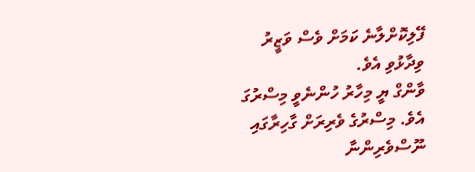ފޭލިކޮށްލާނެ ކަމަށް ވެސް ވަޒީރު ވިދާޅުވި އެވެ.
ވާންގް ޔީ މިހާރު ހުންނެވީ މިސްރުގަ އެވެ. މިސްރުގެ ވެރިރަށް ގާހިރާގައި ނޫސްވެރިންނާ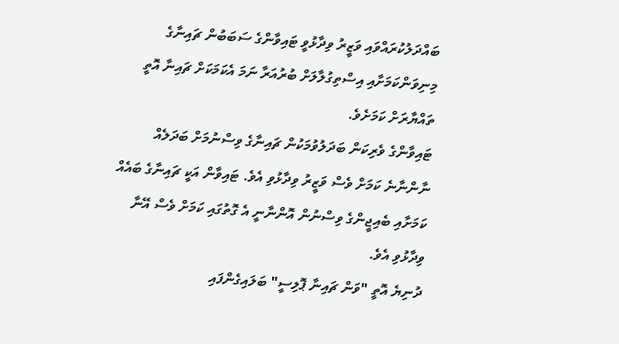ބައްދަލުކުރައްވައި ވަޒީރު ވިދާޅުވީ ޓައިވާންގެ ސަބަބުން ޗައިނާގެ މިނިވަންކަމަށާއި އިސްތިގުލާލަށް ބުރުއަރާ ނަމަ އެކަމަކަށް ޗައިނާ އޮތީ ތައްޔާރަށް ކަމަށެވެ.
ޓައިވާންގެ ވެރިކަން ބަދަލުވުމަކުން ޗައިނާގެ ވިސްނުމަށް ބަދަލެއް ނާންނާނެ ކަމަށް ވެސް ވަޒީރު ވިދާޅުވި އެވެ. ޓައިވާން އަކީ ޗައިނާގެ ބައެއް ކަމަށާއި ބެއިޖީންގެ ވިސްނުން އޮންނާނީ އެ ގޮތުގައި ކަމަށް ވެސް އޭނާ ވިދާޅުވި އެވެ.
ދުނިޔެ އޮތީ "ވަން ޗައިނާ ޕޮލިސީ" ބަލައިގެންފައި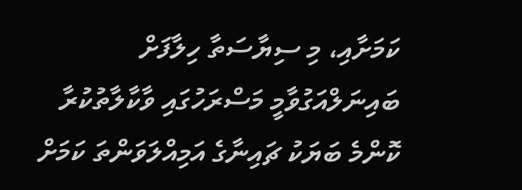ކަމަށާއި، މި ސިޔާސަތާ ހިލާފަށް ބައިނަލްއަގުވާމީ މަސްރަހުގައި ވާކާލާތުކުރާ ކޮންމެ ބަޔަކު ޗައިނާގެ އަމިއްލަވަންތަ ކަމަށް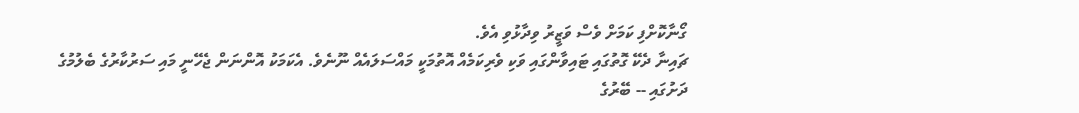ގޯނާކޮށްފި ކަމަށް ވެސް ވަޒީރު ވިދާޅުވި އެވެ.
ޗައިނާ ދެކޭ ގޮތުގައި ޓައިވާންގައި ވަކި ވެރިކަމެއް އޮތުމަކީ މައްސަލައެއް ނޫނެވެ. އެކަމަކު އޮންނަން ޖެހޭނީ މައި ސަރުކާރުގެ ބެލުމުގެ ދަށުގައި -- ބޭރުގެ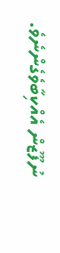ނުފޫޒުން އެއްކިބާވެގެންނެވެ.